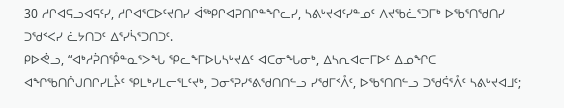30 ᓱᒋᐊᕋᓗᐊᕋᑦᓯ, ᓱᒋᐊᕐᑕᐅᑦᔪᑎᓯ ᐋᖅᑭᒋᐊᕈᑎᒋᓐᖏᓚᓯ, ᓴᕕᒡᔪᐊᑦᓯᓐᓄᑦ ᐱᔪᖃᓛᕐᑐᒥᒃ ᐅᖃᕐᑎᖁᑎᓯ ᑐᖁᑉᐸᓯ ᓛᔭᑎᑐᑦ ᐃᕐᓯᓵᕐᑐᑎᑐᑦ.
ᑭᐅᕚᓗ, “ᐊᒃᓱᕉᑎᕾᓐᓇᕐᐳᖓ ᕿᓚᖕᒥᐅᒐᓴᒡᔪᐃᑦ ᐊᑕᓂᖓᓂᒃ, ᐃᓴᕆᐊᓕᒥᐅᑦ ᐃᓄᖏᑕ ᐊᖏᖃᑎᒌᒍᑎᒋᓯᒪᔧᑦ ᕿᒪᒃᓯᒪᓕᕐᒪᑦᔪᒃ, ᑐᓂᕐᕈᓯᕐᕕᖁᑎᑎᓪᓗ ᓯᖁᒥᑉᐰᑦ, ᐅᖃᕐᑎᑎᓪᓗ ᑐᖁᕌᕐᐰᑦ ᓴᕕᒡᔪᐊᒧᑦ;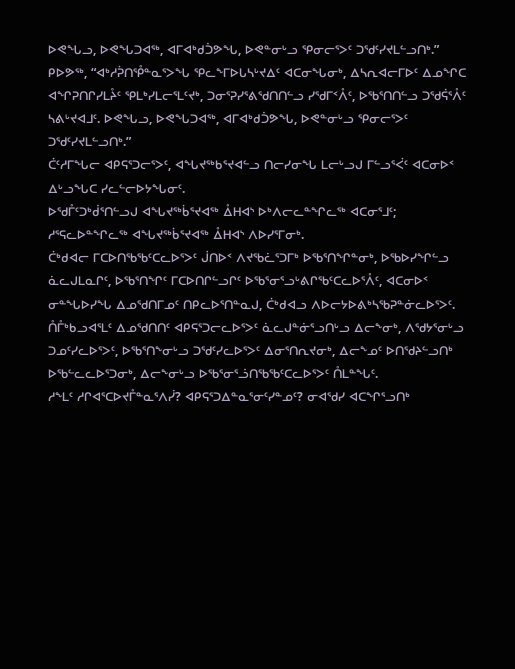ᐅᕙᖓᓗ, ᐅᕙᖓᑐᐊᖅ, ᐊᒥᐊᒃᑯᑑᕗᖓ, ᐅᕙᓐᓂᒡᓗ ᕿᓂᓕᕐᐳᑦ ᑐᖁᑦᓯᔪᒪᓪᓗᑎᒃ.”
ᑭᐅᕗᖅ, “ᐊᒃᓱᕉᑎᕾᓐᓇᕐᐳᖓ ᕿᓚᖕᒥᐅᒐᓴᒡᔪᐃᑦ ᐊᑕᓂᖓᓂᒃ, ᐃᓴᕆᐊᓕᒥᐅᑦ ᐃᓄᖏᑕ ᐊᖏᕈᑎᒋᓯᒪᔧᑦ ᕿᒪᒃᓯᒪᓕᕐᒪᑦᔪᒃ, ᑐᓂᕐᕈᓯᕐᕕᖁᑎᑎᓪᓗ ᓯᖁᒥᑉᐰᑦ, ᐅᖃᕐᑎᑎᓪᓗ ᑐᖁᕌᕐᐰᑦ ᓴᕕᒡᔪᐊᒧᑦ. ᐅᕙᖓᓗ, ᐅᕙᖓᑐᐊᖅ, ᐊᒥᐊᒃᑯᑑᕗᖓ, ᐅᕙᓐᓂᒡᓗ ᕿᓂᓕᕐᐳᑦ ᑐᖁᑦᓯᔪᒪᓪᓗᑎᒃ.”
ᑖᑦᓱᒥᖓᓕ ᐊᑭᕋᕐᑐᓕᕐᐳᑦ, ᐊᖓᔪᖅᑲᕐᔪᐊᓪᓗ ᑎᓕᓯᓂᖓ ᒪᓕᒡᓗᒍ ᒥᓪᓗᕐᐹᑦ ᐊᑕᓂᐅᑉ ᐃᒡᓗᖓᑕ ᓯᓚᓪᓕᐅᔭᖓᓂᑦ.
ᐅᖁᒤᑦᑐᒃᑰᕐᑎᓪᓗᒍ ᐊᖓᔪᖅᑳᕐᔪᐊᖅ ᐂᕼᐊᔅ ᐅᒃᐱᓕᓚᓐᖏᓚᖅ ᐊᑕᓂᕐᒧᑦ; ᓱᕐᕋᓚᐅᓐᖏᓚᖅ ᐊᖓᔪᖅᑳᕐᔪᐊᖅ ᐂᕼᐊᔅ ᐱᐅᓯᕐᒥᓂᒃ.
ᑖᒃᑯᐊᓕ ᒥᑕᐅᑎᖃᖃᑦᑕᓚᐅᕐᐳᑦ ᒎᑎᐅᑉ ᐱᔪᖃᓛᕐᑐᒥᒃ ᐅᖃᕐᑎᖏᓐᓂᒃ, ᐅᖃᐅᓯᖏᓪᓗ ᓈᓚᒍᒪᓇᒋᑦ, ᐅᖃᕐᑎᖏᑦ ᒥᑕᐅᑎᒋᓪᓗᒋᑦ ᐅᖃᕐᓂᕐᓗᒡᕕᒋᖃᑦᑕᓚᐅᕐᐰᑦ, ᐊᑕᓂᐅᑉ ᓂᓐᖓᐅᓯᖓ ᐃᓄᖁᑎᒥᓄᑦ ᑎᑭᓚᐅᕐᑎᓐᓇᒍ, ᑖᒃᑯᐊᓗ ᐱᐅᓕᔭᐅᕕᒃᓴᖃᕈᓐᓃᓚᐅᕐᐳᑦ.
ᑍᒤᒃᑲᓗᐊᕐᒪᑦ ᐃᓄᖁᑎᑎᑦ ᐊᑭᕋᕐᑐᓕᓚᐅᕐᐳᑦ ᓈᓚᒍᓐᓃᕐᓗᑎᒡᓗ ᐃᓕᖕᓂᒃ, ᐱᖁᔭᕐᓂᒡᓗ ᑐᓄᑦᓯᓚᐅᕐᐳᑦ, ᐅᖃᕐᑎᖕᓂᒡᓗ ᑐᖁᑦᓯᓚᐅᕐᐳᑦ ᐃᓂᕐᑎᕆᔪᓂᒃ, ᐃᓕᖕᓄᑦ ᐅᑎᖁᔨᓪᓗᑎᒃ ᐅᖃᓪᓚᓚᐅᕐᑐᓂᒃ, ᐃᓕᖕᓂᒡᓗ ᐅᖃᕐᓂᕐᓘᑎᖃᖃᑦᑕᓚᐅᕐᐳᑦ ᑍᒪᓐᖓᑦ.
ᓱᖕᒪᑦ ᓱᒋᐊᕐᑕᐅᔪᒤᓐᓇᕐᐱᓰ? ᐊᑭᕋᕐᑐᐃᓐᓇᕐᓂᑦᓯᓐᓄᑦ? ᓂᐊᖁᓯ ᐊᑕᖏᕐᓗᑎᒃ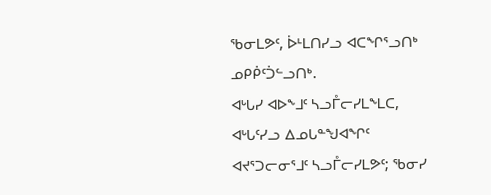ᖃᓂᒪᕗᑦ, ᐆᒻᒪᑎᓯᓗ ᐊᑕᖏᕐᓗᑎᒃ ᓄᑭᑮᑦᑑᓪᓗᑎᒃ.
ᐊᒡᒐᓯ ᐊᐅᖕᒧᑦ ᓴᓗᒤᓕᓯᒪᖕᒪᑕ, ᐊᒡᒐᑦᓯᓗ ᐃᓄᒐᓐᖑᐊᖏᑦ ᐊᔪᕐᑐᓕᓂᕐᒧᑦ ᓴᓗᒤᓕᓯᒪᕗᑦ; ᖃᓂᓯ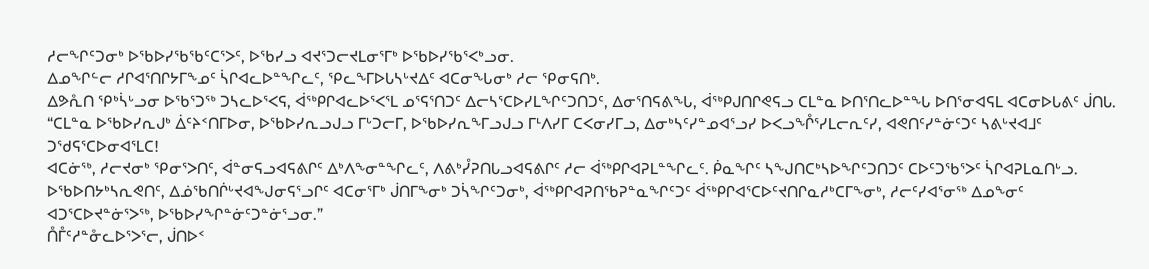ᓱᓕᖏᑦᑐᓂᒃ ᐅᖃᐅᓯᖃᖃᑦᑕᕐᐳᑦ, ᐅᖃᓯᓗ ᐊᔪᕐᑐᓕᔪᒪᓂᕐᒥᒃ ᐅᖃᐅᓯᖃᕐᐸᒃᓗᓂ.
ᐃᓄᖏᓪᓕ ᓱᒋᐊᕐᑎᒋᔭᒥᖕᓄᑦ ᓵᒋᐊᓚᐅᓐᖏᓚᑦ, ᕿᓚᖕᒥᐅᒐᓴᒡᔪᐃᑦ ᐊᑕᓂᖓᓂᒃ ᓱᓕ ᕿᓂᕋᑎᒃ.
ᐃᕗᕅᑎ ᕿᒃᓵᒡᓗᓂ ᐅᖃᕐᑐᖅ ᑐᓴᓚᐅᕐᐸᕋ, ᐋᖅᑭᒋᐊᓚᐅᕐᐸᕐᒪ ᓄᕐᕋᕐᑎᑐᑦ ᐃᓕᓴᕐᑕᐅᓯᒪᖏᑦᑐᑎᑐᑦ, ᐃᓂᕐᑎᕋᕕᖓ, ᐋᖅᑭᒍᑎᒋᕙᕋᓗ ᑕᒪᓐᓇ ᐅᑎᕐᑎᓚᐅᓐᖓ ᐅᑎᕐᓂᐊᕋᒪ ᐊᑕᓂᐅᒐᕕᑦ ᒎᑎᒐ.
“ᑕᒪᓐᓇ ᐅᖃᐅᓯᕆᒍᒃ ᐄᑦᔨᑉᑎᒥᐅᓂ, ᐅᖃᐅᓯᕆᓗᒍᓗ ᒥᒡᑐᓕᒥ, ᐅᖃᐅᓯᕆᖕᒥᓗᒍᓗ ᒥᒻᐱᓯᒥ ᑕᐸᓂᓯᒥᓗ, ᐃᓂᒃᓴᑦᓯᓐᓄᐊᕐᓗᓯ ᐅᐸᓗᖕᒊᕐᓯᒪᓕᕆᑦᓯ, ᐊᕙᑎᑦᓯᓐᓃᑦᑐᑦ ᓴᕕᒡᔪᐊᒧᑦ ᑐᖁᕋᕐᑕᐅᓂᐊᕐᒪᑕ!
ᐊᑕᓃᖅ, ᓱᓕᔪᓂᒃ ᕿᓂᕐᐳᑎᑦ, ᐋᓐᓂᕋᓗᐊᕋᕕᒋᑦ ᐃᒃᐱᖕᓂᓐᖏᓚᑦ, ᐱᕕᒃᓮᕈᑎᒐᓗᐊᕋᕕᒋᑦ ᓱᓕ ᐋᖅᑭᒋᐊᕈᒪᓐᖏᓚᑦ. ᑮᓇᖏᑦ ᓴᖑᑎᑕᒃᓴᐅᖏᑦᑐᑎᑐᑦ ᑕᐅᑦᑐᖃᕐᐳᑦ ᓵᒋᐊᕈᒪᓇᑎᒡᓗ.
ᐅᖃᐅᑎᔭᒃᓴᕆᕙᑎᑦ, ᐃᓅᖃᑎᒌᒡᔪᐊᖑᓂᕋᕐᓗᒋᑦ ᐊᑕᓂᕐᒥᒃ ᒎᑎᒥᖕᓂᒃ ᑐᓵᖏᑦᑐᓂᒃ, ᐋᖅᑭᒋᐊᕈᑎᖃᕈᓐᓇᖏᑦᑐᑦ ᐋᖅᑭᒋᐊᕐᑕᐅᑦᔪᑎᒋᓇᓱᒃᑕᒥᖕᓂᒃ, ᓱᓕᑦᓯᐊᕐᓂᖅ ᐃᓄᖕᓂᑦ ᐊᑐᕐᑕᐅᔪᓐᓃᕐᐳᖅ, ᐅᖃᐅᓯᖏᓐᓃᑦᑐᓐᓃᕐᓗᓂ.”
ᑍᒤᑦᓱᓐᓁᓚᐅᕐᐳᕐᓕ, ᒎᑎᐅᑉ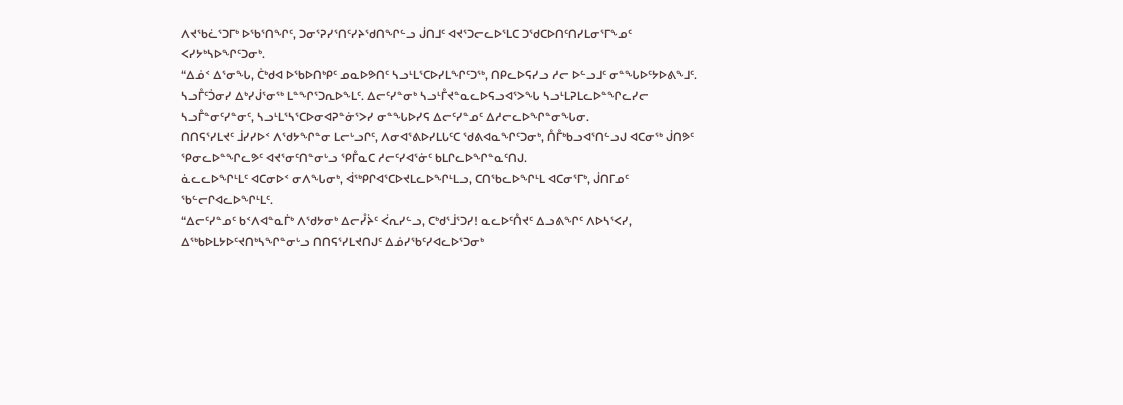ᐱᔪᖃᓛᕐᑐᒥᒃ ᐅᖃᕐᑎᖏᑦ, ᑐᓂᕐᕈᓯᕐᑎᑦᓯᔨᖁᑎᖏᓪᓗ ᒎᑎᒧᑦ ᐊᔪᕐᑐᓕᓚᐅᕐᒪᑕ ᑐᖁᑕᐅᑎᑦᑎᓯᒪᓂᕐᒥᖕᓄᑦ ᐸᓯᔭᒃᓴᐅᖏᑦᑐᓂᒃ.
“ᐃᓅᑉ ᐃᕐᓂᖓ, ᑖᒃᑯᐊ ᐅᖃᐅᑎᒃᑭᑦ ᓄᓇᐅᕗᑎᑦ ᓴᓗᒻᒪᕐᑕᐅᓯᒪᖏᑦᑐᖅ, ᑎᑭᓚᐅᕋᓯᓗ ᓱᓕ ᐅᓪᓗᒧᑦ ᓂᓐᖓᐅᑦᔭᐅᕕᖕᒧᑦ.
ᓴᓗᒤᑦᑑᓂᓯ ᐃᒃᓯᒎᕐᓂᖅ ᒪᓐᖏᕐᑐᕆᐅᖕᒪᑦ. ᐃᓕᑦᓯᓐᓂᒃ ᓴᓗᒻᒤᔪᓐᓇᓚᐅᕋᓗᐊᕐᐳᖓ ᓴᓗᒻᒪᕈᒪᓚᐅᓐᖏᓚᓯᓕ ᓴᓗᒤᓐᓂᑦᓯᓐᓂᑦ, ᓴᓗᒻᒪᕐᓴᕐᑕᐅᓂᐊᕈᓐᓃᕐᐳᓯ ᓂᓐᖓᐅᓯᕋ ᐃᓕᑦᓯᓐᓄᑦ ᐃᓱᓕᓚᐅᖏᓐᓂᖓᓂ.
ᑎᑎᕋᕐᓯᒪᔪᑦ ᒨᓯᓯᐅᑉ ᐱᖁᔭᖏᓐᓂ ᒪᓕᒡᓗᒋᑦ, ᐱᓂᐊᕐᕕᐅᓯᒪᒐᑦᑕ ᖁᕕᐊᓇᖏᑦᑐᓂᒃ, ᑍᒤᒃᑲᓗᐊᕐᑎᓪᓗᒍ ᐊᑕᓂᖅ ᒎᑎᕗᑦ ᕿᓂᓚᐅᓐᖏᓚᕗᑦ ᐊᔪᕐᓂᑦᑎᓐᓂᒡᓗ ᕿᒤᓇᑕ ᓱᓕᑦᓯᐊᕐᓃᑦ ᑲᒪᒋᓚᐅᖏᓐᓇᑦᑎᒍ.
ᓈᓚᓚᐅᖏᒻᒪᑦ ᐊᑕᓂᐅᑉ ᓂᐱᖓᓂᒃ, ᐋᖅᑭᒋᐊᕐᑕᐅᔪᒪᓚᐅᖏᒻᒪᓗ, ᑕᑎᖃᓚᐅᖏᒻᒪ ᐊᑕᓂᕐᒥᒃ, ᒎᑎᒥᓄᑦ ᖃᓪᓕᒋᐊᓚᐅᖏᒻᒪᑦ.
“ᐃᓕᑦᓯᓐᓄᑦ ᑲᑉᐱᐊᓐᓇᒦᒃ ᐱᖁᔭᓂᒃ ᐃᓕᓮᔩᑦ ᐹᕆᓯᓪᓗ, ᑕᒃᑯᕐᒨᕐᑐᓯ! ᓇᓚᐅᑦᑍᔪᑦ ᐃᓗᕕᖏᑦ ᐱᐅᓴᕐᐸᓯ, ᐃᖅᑲᐅᒪᔭᐅᑦᔪᑎᒃᓴᖏᓐᓂᒡᓗ ᑎᑎᕋᕐᓯᒪᔪᑎᒍᑦ ᐃᓅᓯᖃᑦᓯᐊᓚᐅᕐᑐᓂᒃ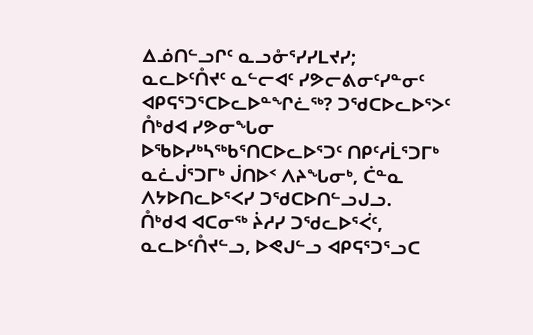ᐃᓅᑎᓪᓗᒋᑦ ᓇᓗᓁᕐᓯᓯᒪᔪᓯ;
ᓇᓚᐅᑦᑍᔪᑦ ᓇᓪᓕᐊᑦ ᓯᕗᓕᕕᓂᑦᓯᓐᓂᑦ ᐊᑭᕋᕐᑐᕐᑕᐅᓚᐅᓐᖏᓛᖅ? ᑐᖁᑕᐅᓚᐅᕐᐳᑦ ᑍᒃᑯᐊ ᓯᕗᓂᖓᓂ ᐅᖃᐅᓯᒃᓴᖅᑲᕐᑎᑕᐅᓚᐅᕐᑐᑦ ᑎᑭᑦᓱᒫᕐᑐᒥᒃ ᓇᓛᒎᕐᑐᒥᒃ ᒎᑎᐅᑉ ᐱᔨᖓᓂᒃ, ᑖᓐᓇ ᐱᔭᐅᑎᓚᐅᕐᐸᓯ ᑐᖁᑕᐅᑎᓪᓗᒍᓗ.
ᑍᒃᑯᐊ ᐊᑕᓂᖅ ᔩᓱᓯ ᑐᖁᓚᐅᕐᐹᑦ, ᓇᓚᐅᑦᑍᔪᓪᓗ, ᐅᕙᒍᓪᓗ ᐊᑭᕋᕐᑐᕐᓗᑕ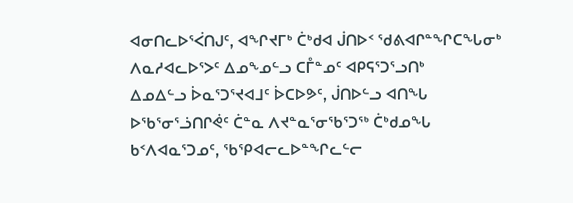ᐊᓂᑎᓚᐅᕐᐹᑎᒍᑦ, ᐊᖏᔪᒥᒃ ᑖᒃᑯᐊ ᒎᑎᐅᑉ ᖁᕕᐊᒋᓐᖏᑕᖓᓂᒃ ᐱᓇᓱᐊᓚᐅᕐᐳᑦ ᐃᓄᖕᓄᓪᓗ ᑕᒤᓐᓄᑦ ᐊᑭᕋᕐᑐᕐᓗᑎᒃ
ᐃᓄᐃᓪᓗ ᐆᓇᕐᑐᕐᔪᐊᒧᑦ ᐆᑕᐅᕗᑦ, ᒎᑎᐅᓪᓗ ᐊᑎᖓ ᐅᖃᕐᓂᕐᓘᑎᒋᕚᑦ ᑖᓐᓇ ᐱᔪᓐᓇᕐᓂᖃᕐᑐᖅ ᑖᒃᑯᓄᖓ ᑲᑉᐱᐊᓇᕐᑐᓄᑦ, ᖃᕿᐊᓕᓚᐅᓐᖏᓚᓪᓕ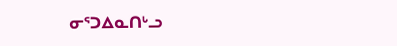ᓂᕐᑐᐃᓇᑎᒡᓗ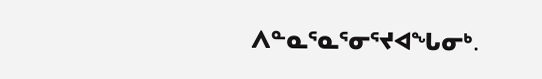ᐱᓐᓇᕐᓇᕐᓂᕐᔪᐊᖓᓂᒃ.